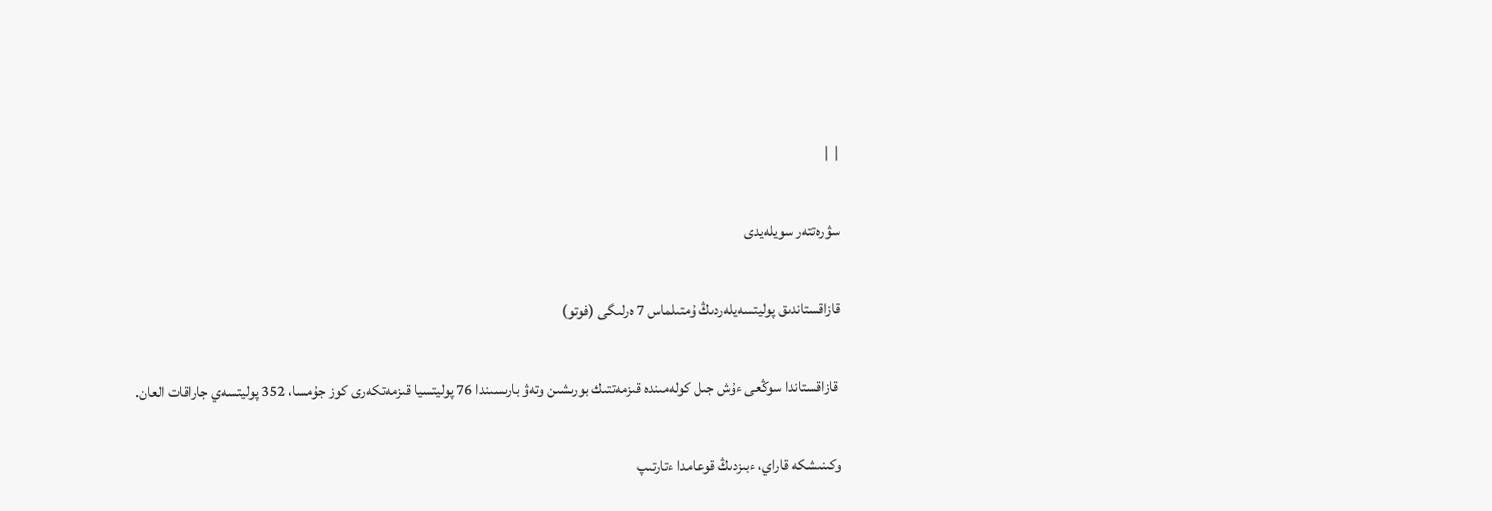|  |

سۋرەتتەر سويلەيدى

قازاقستاندىق پوليتسەيلەردىڭ ۇمتىلماس 7 ەرلىگى (فوتو)

 قازاقستاندا سوڭعى ءۇش جىل كولەمىندە قىزمەتتىك بورىشىن وتەۋ بارىسىندا 76 پوليتسيا قىزمەتكەرى كوز جۇمسا، 352 پوليتسەي جاراقات العان.

وكىنىشكە قاراي، ءبىزدىڭ قوعامدا ءتارتىپ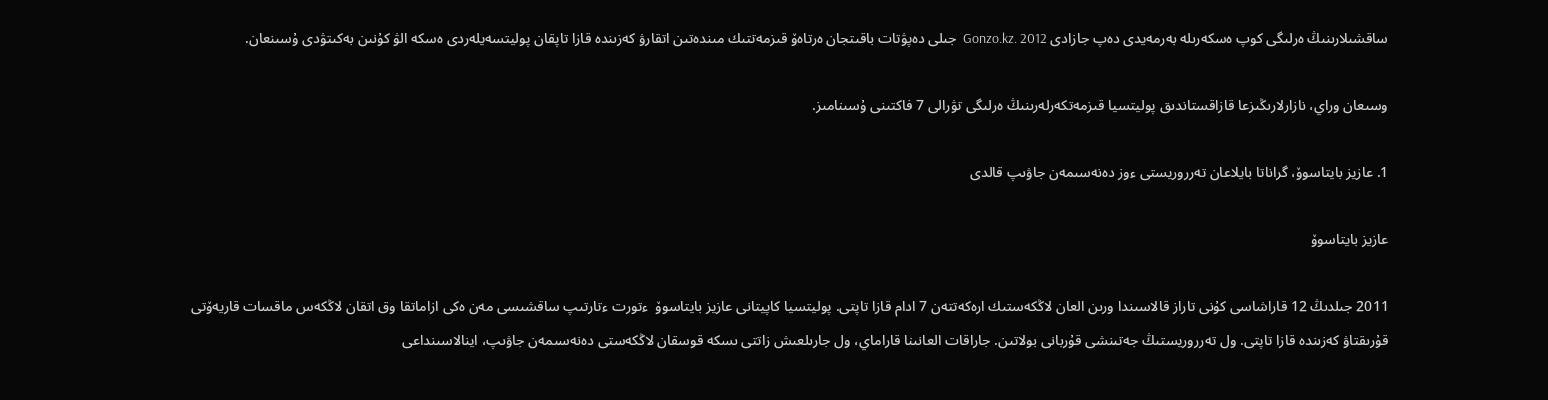ساقشىلارىنىڭ ەرلىگى كوپ ەسكەرىلە بەرمەيدى دەپ جازادى Gonzo.kz. 2012  جىلى دەپۋتات باقىتجان ەرتاەۆ قىزمەتتىك مىندەتىن اتقارۋ كەزىندە قازا تاپقان پوليتسەيلەردى ەسكە الۋ كۇنىن بەكىتۋدى ۇسىنعان.

وسىعان وراي، نازارلارىڭىزعا قازاقستاندىق پوليتسيا قىزمەتكەرلەرىنىڭ ەرلىگى تۋرالى 7 فاكتىنى ۇسىنامىز.

1. عازيز بايتاسوۆ، گراناتا بايلاعان تەرروريستى ءوز دەنەسىمەن جاۋىپ قالدى

عازيز بايتاسوۆ

2011 جىلدىڭ 12 قاراشاسى كۇنى تاراز قالاسىندا ورىن العان لاڭكەستىك ارەكەتتەن 7 ادام قازا تاپتى. پوليتسيا كاپيتانى عازيز بايتاسوۆ  ءتورت ءتارتىپ ساقشىسى مەن ەكى ازاماتقا وق اتقان لاڭكەس ماقسات قاريەۆتى قۇرىقتاۋ كەزىندە قازا تاپتى. ول تەرروريستىڭ جەتىنشى قۇربانى بولاتىن. جاراقات العانىنا قاراماي، ول جارىلعىش زاتتى ىسكە قوسقان لاڭكەستى دەنەسىمەن جاۋىپ، اينالاسىنداعى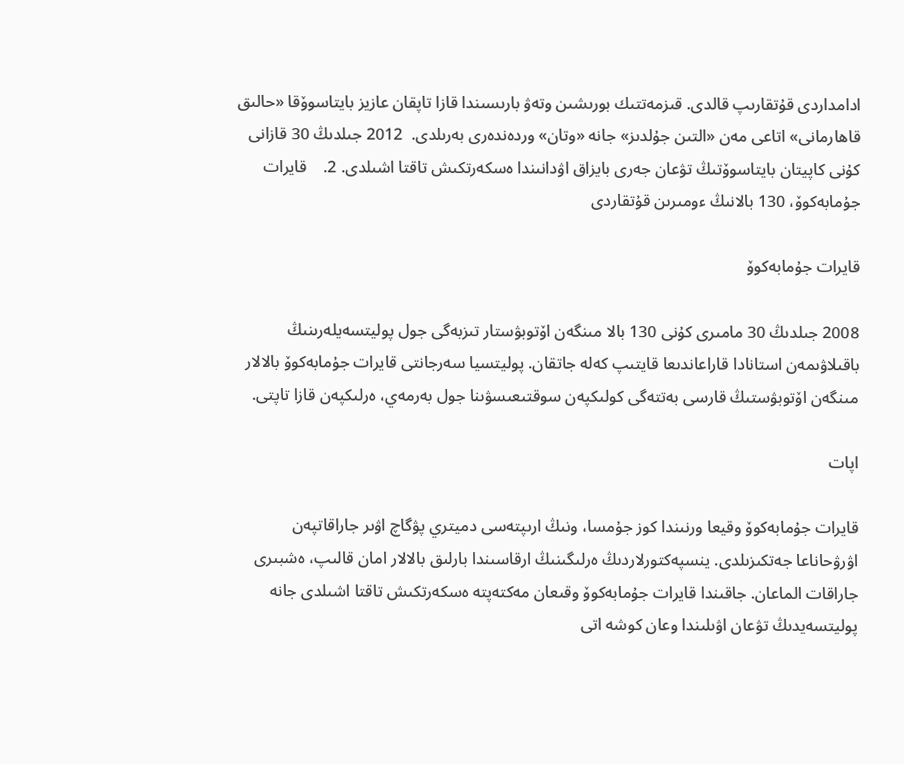ادامداردى قۇتقارىپ قالدى. قىزمەتتىك بورىشىن وتەۋ بارىسىندا قازا تاپقان عازيز بايتاسوۆقا «حالىق قاھارمانى» اتاعى مەن «التىن جۇلدىز» جانە «وتان» وردەندەرى بەرىلدى.  2012 جىلدىڭ 30 قازانى كۇنى كاپيتان بايتاسوۆتىڭ تۋعان جەرى بايزاق اۋدانىندا ەسكەرتكىش تاقتا اشىلدى. 2.    قايرات جۇمابەكوۆ، 130 بالانىڭ ءومىرىن قۇتقاردى

قايرات جۇمابەكوۆ

2008 جىلدىڭ 30 مامىرى كۇنى 130 بالا مىنگەن اۆتوبۋستار تىزبەگى جول پوليتسەيلەرىنىڭ باقىلاۋىمەن استانادا قاراعاندىعا قايتىپ كەلە جاتقان. پوليتسيا سەرجانتى قايرات جۇمابەكوۆ بالالار مىنگەن اۆتوبۋستىڭ قارسى بەتتەگى كولىكپەن سوقتىعىسۋىنا جول بەرمەي، ەرلىكپەن قازا تاپتى.

اپات

قايرات جۇمابەكوۆ وقيعا ورنىندا كوز جۇمسا، ونىڭ ارىپتەسى دميتري پۋگاچ اۋىر جاراقاتپەن اۋرۋحاناعا جەتكىزىلدى. ينسپەكتورلاردىڭ ەرلىگىنىڭ ارقاسىندا بارلىق بالالار امان قالىپ، ەشبىرى جاراقات الماعان. جاقىندا قايرات جۇمابەكوۆ وقىعان مەكتەپتە ەسكەرتكىش تاقتا اشىلدى جانە پوليتسەيدىڭ تۋعان اۋىلىندا وعان كوشە اتى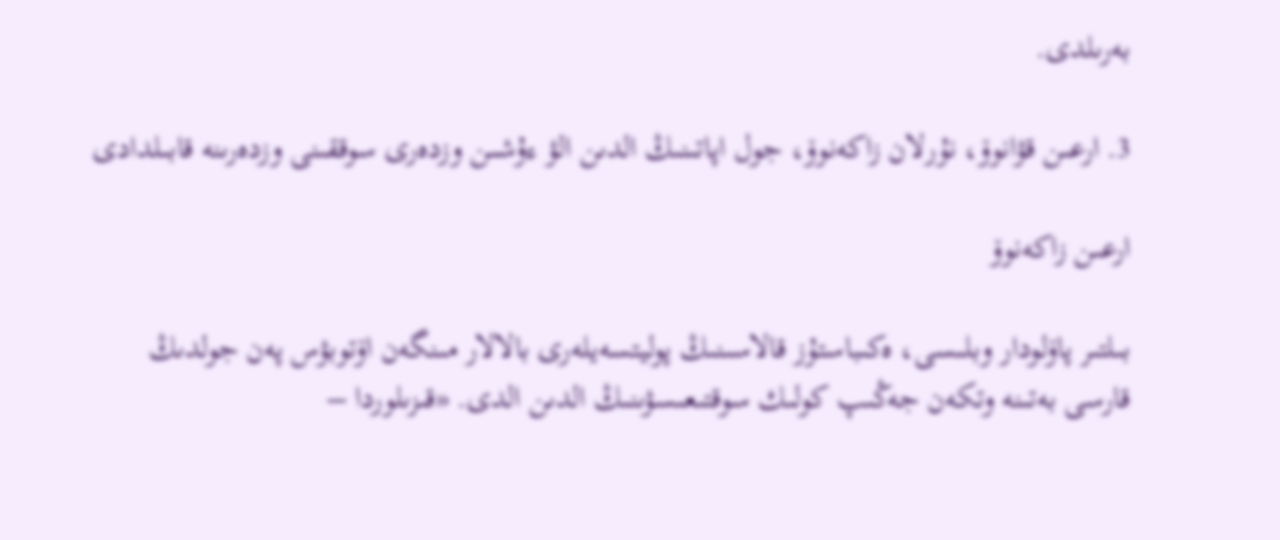بەرىلدى.

3. ارعىن قۋانوۆ، نۇرلان زاكەنوۆ، جول اپاتىنىڭ الدىن الۋ ءۇشىن وزدەرى سوققىنى وزدەرىنە قابىلدادى

ارعىن زاكەنوۆ

بىلتىر پاۆلودار وبلىسى، ەكىباستۇز قالاسىنىڭ پوليتسەيلەرى بالالار مىنگەن اۆتوبۋس پەن جولدىڭ قارسى بەتىنە وتكەن جەڭىپ كولىك سوقتىعىسۋىنىڭ الدىن الدى. «قىزىلوردا –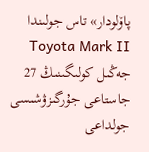پاۆلودار» تاس جولىندا Toyota Mark II جەڭىل كولىگىنىڭ 27 جاستاعى جۇرگىزۋشىسى جولداعى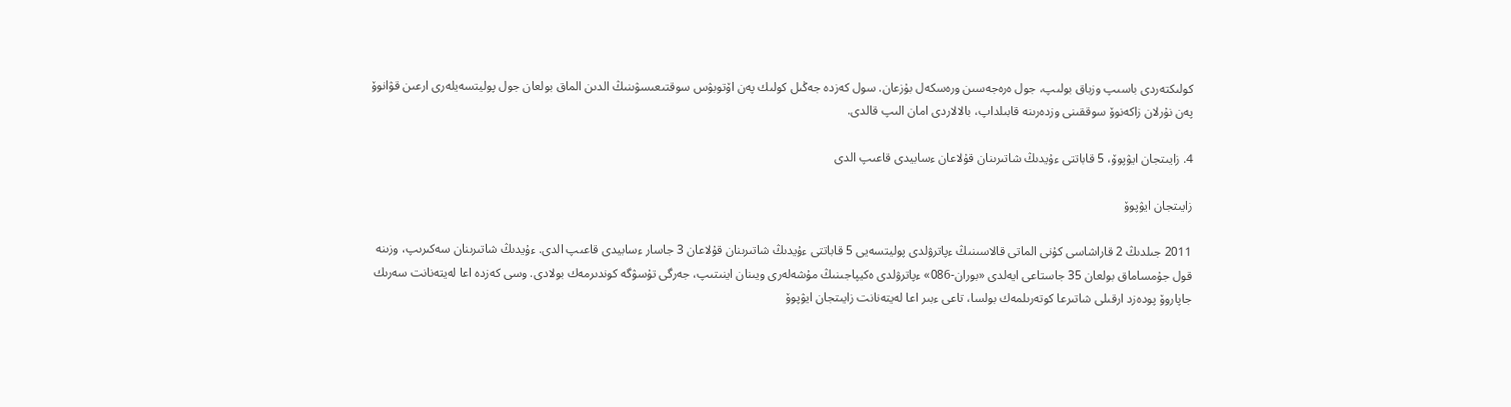كولىكتەردى باسىپ وزباق بولىپ، جول ەرەجەسىن ورەسكەل بۇزعان. سول كەزدە جەڭىل كولىك پەن اۆتوبۋس سوقتىعىسۋىنىڭ الدىن الماق بولعان جول پوليتسەيلەرى ارعىن قۋانوۆ پەن نۇرلان زاكەنوۆ سوققىنى وزدەرىنە قابىلداپ، بالالاردى امان الىپ قالدى.

4. زايىتجان ايۋپوۆ، 5 قاباتتى ءۇيدىڭ شاتىرىنان قۇلاعان ءسابيدى قاعىپ الدى

زايىتجان ايۋپوۆ

2011 جىلدىڭ 2 قاراشاسى كۇنى الماتى قالاسىنىڭ ءپاترۋلدى پوليتسەيى 5 قاباتتى ءۇيدىڭ شاتىرىنان قۇلاعان 3 جاسار ءسابيدى قاعىپ الدى. ءۇيدىڭ شاتىرىنان سەكىرىپ، وزىنە قول جۇمساماق بولعان 35 جاستاعى ايەلدى «بوران-086» ءپاترۋلدى ەكيپاجىنىڭ مۇشەلەرى ويىنان اينىتىپ، جەرگى تۇسۋگە كوندىرمەك بولادى. وسى كەزدە اعا لەيتەنانت سەرىك جاپاروۆ پودەزد ارقىلى شاتىرعا كوتەرىلمەك بولسا، تاعى ءبىر اعا لەيتەنانت زايىتجان ايۋپوۆ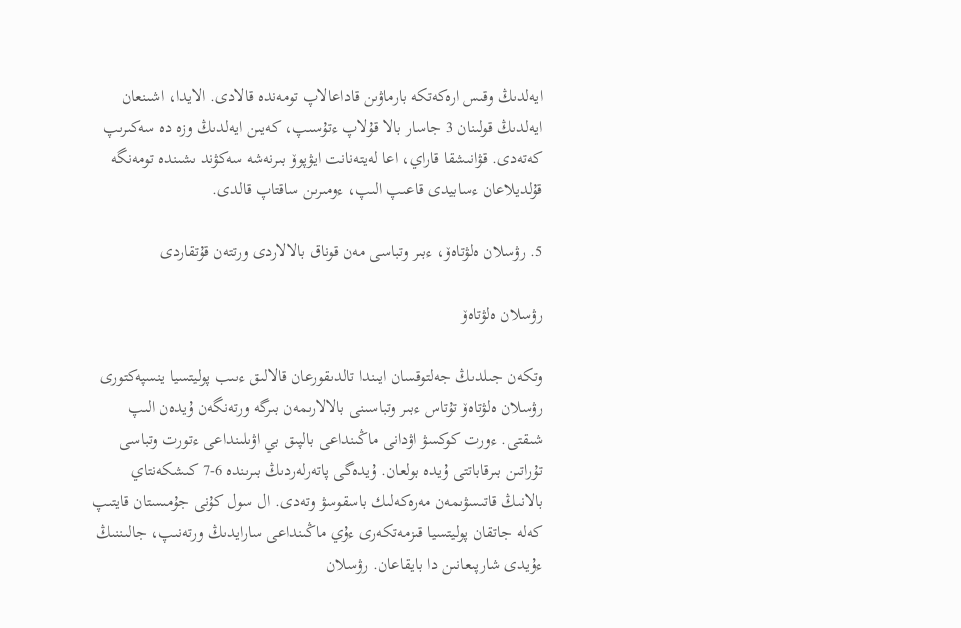ايەلدىڭ وقىس ارەكەتكە بارماۋىن قاداعالاپ تومەندە قالادى. الايدا، اشىنعان ايەلدىڭ قولىنان 3 جاسار بالا قۇلاپ ءتۇسىپ، كەيىن ايەلدىڭ وزە دە سەكىرىپ كەتەدى. قۋانىشقا قاراي، اعا لەيتەنانت ايۋپوۆ بىرنەشە سەكۋند ىشىندە تومەنگە قۇلديلاعان ءسابيدى قاعىپ الىپ، ءومىرىن ساقتاپ قالدى.

5. رۋسلان ەلۋتاەۆ، ءبىر وتباسى مەن قوناق بالالاردى ورتتەن قۇتقاردى

رۋسلان ەلۋتاەۆ

وتكەن جىلدىڭ جەلتوقسان ايىندا تالدىقورعان قالالىق ءىىب پوليتسيا ينسپەكتورى رۋسلان ەلۋتاەۆ تۇتاس ءبىر وتباسىنى بالالارىمەن بىرگە ورتەنگەن ۇيدەن الىپ شىقتى. ءورت كوكسۋ اۋدانى ماڭىنداعى بالپىق بي اۋىلىنداعى ءتورت وتباسى تۇراتىن بىرقاباتتى ۇيدە بولعان. ۇيدەگى پاتەرلەردىڭ بىرىندە 6-7 كىشكەنتاي بالانىڭ قاتىسۋىمەن مەرەكەلىك باسقوسۋ وتەدى. ال سول كۇنى جۇمىستان قايتىپ كەلە جاتقان پوليتسيا قىزمەتكەرى ءۇي ماڭىنداعى سارايدىڭ ورتەنىپ، جالىننىڭ ءۇيدى شارپىعانىن دا بايقاعان. رۋسلان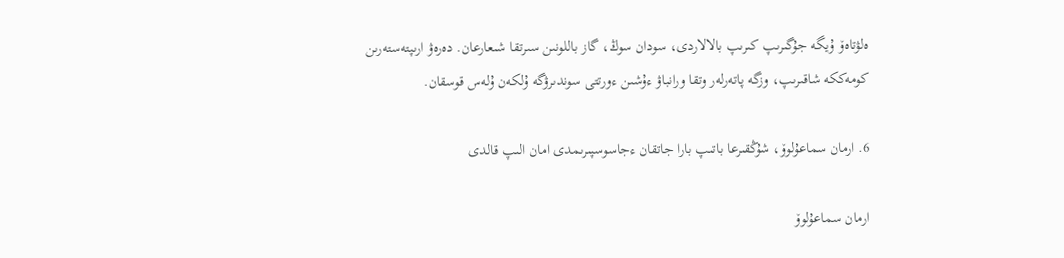ەلۋتاەۆ ۇيگە جۇگىرىپ كىرىپ بالالاردى، سودان سوڭ، گاز باللونىن سىرتقا شىعارعان. دەرەۋ ارىپتەستەرىن كومەككە شاقىرىپ، وزگە پاتەرلەر وتقا ورانباۋ ءۇشىن ءورتتى سوندىرۋگە ۇلكەن ۇلەس قوسقان.

6. ارمان سماعۇلوۆ، شۇڭقىرعا باتىپ بارا جاتقان ءجاسوسپىرىمدى امان الىپ قالدى

ارمان سماعۇلوۆ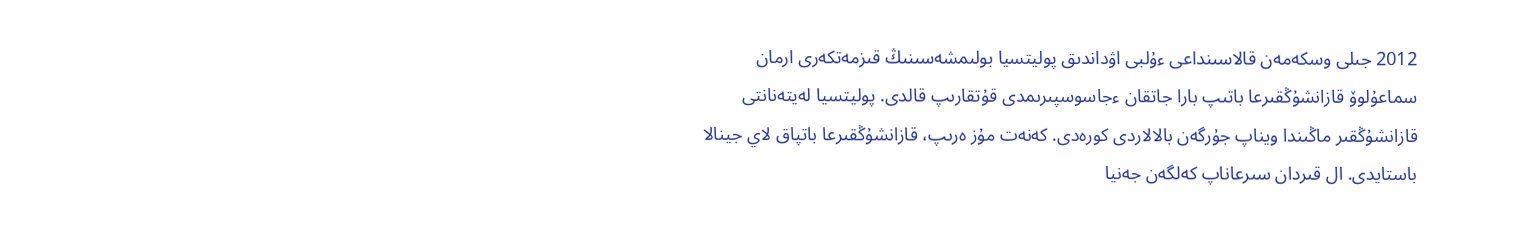2012 جىلى وسكەمەن قالاسىنداعى ءۇلبى اۋداندىق پوليتسيا بولىمشەسىنىڭ قىزمەتكەرى ارمان سماعۇلوۆ قازانشۇڭقىرعا باتىپ بارا جاتقان ءجاسوسپىرىمدى قۇتقارىپ قالدى. پوليتسيا لەيتەنانتى قازانشۇڭقىر ماڭىندا ويناپ جۇرگەن بالالاردى كورەدى. كەنەت مۇز ەرىپ، قازانشۇڭقىرعا باتپاق لاي جينالا باستايدى. ال قىردان سىرعاناپ كەلگەن جەنيا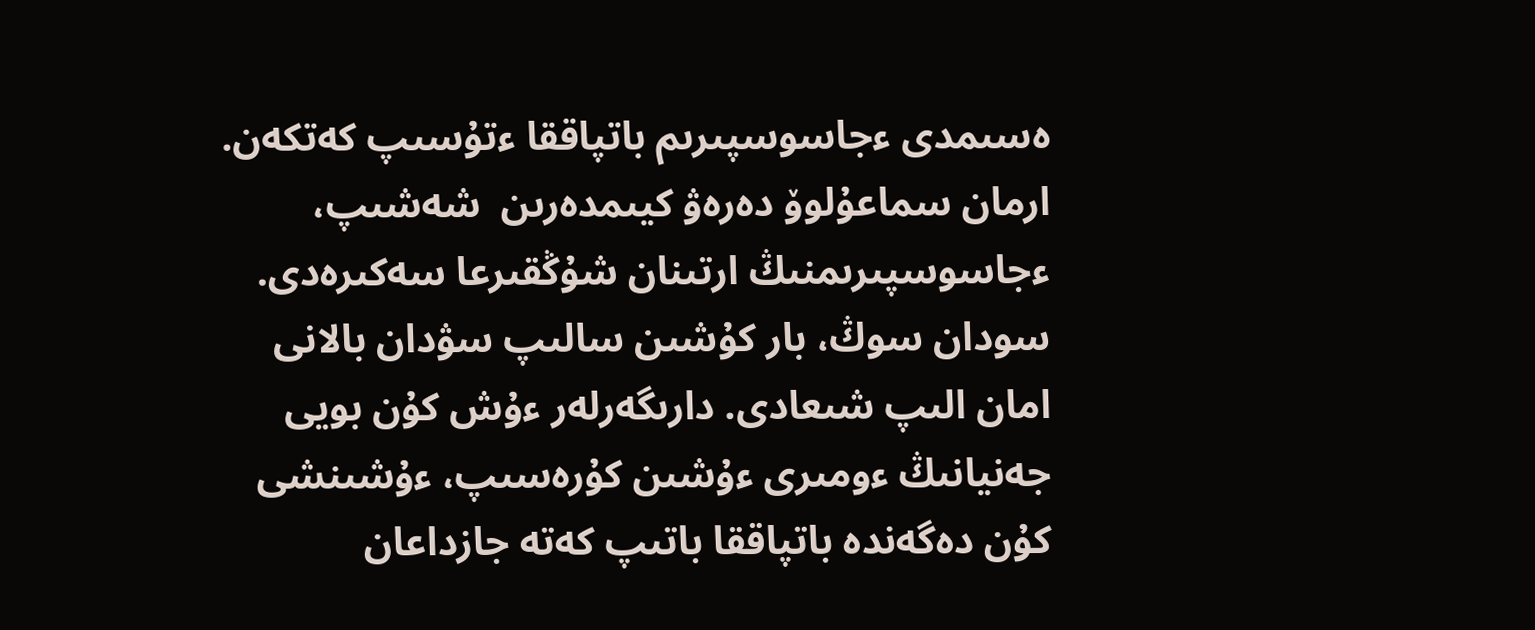ەسىمدى ءجاسوسپىرىم باتپاققا ءتۇسىپ كەتكەن. ارمان سماعۇلوۆ دەرەۋ كيىمدەرىن  شەشىپ، ءجاسوسپىرىمنىڭ ارتىنان شۇڭقىرعا سەكىرەدى. سودان سوڭ، بار كۇشىن سالىپ سۋدان بالانى امان الىپ شىعادى. دارىگەرلەر ءۇش كۇن بويى جەنيانىڭ ءومىرى ءۇشىن كۇرەسىپ، ءۇشىنشى كۇن دەگەندە باتپاققا باتىپ كەتە جازداعان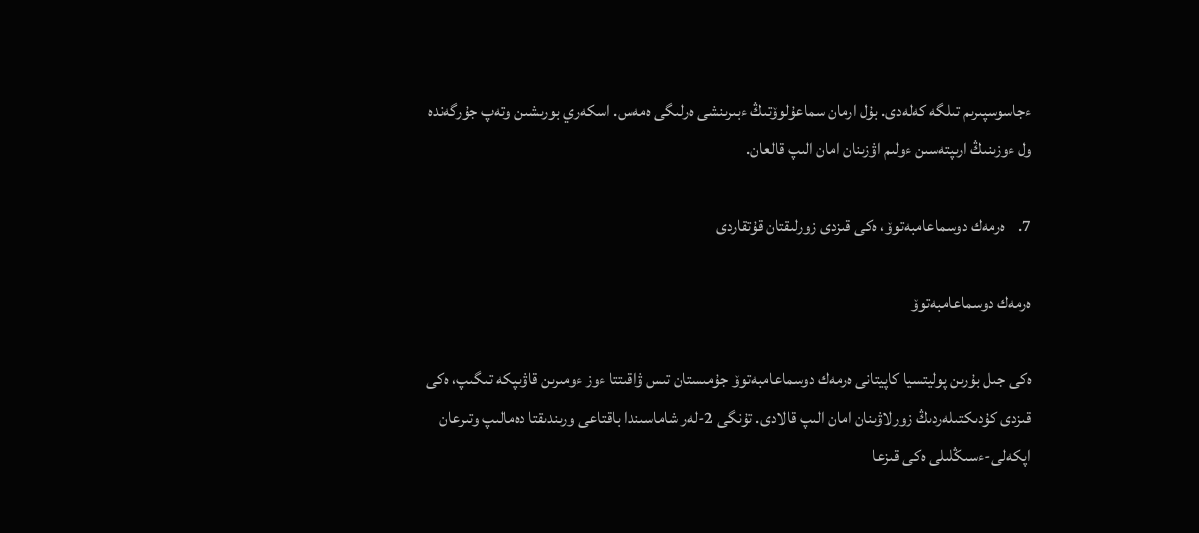ءجاسوسپىرىم تىلگە كەلەدى. بۇل ارمان سماعۇلوۆتىڭ ءبىرىنشى ەرلىگى ەمەس. اسكەري بورىشىن وتەپ جۇرگەندە ول ءوزىنىڭ ارىپتەسىن ءولىم اۋزىنان امان الىپ قالعان.

7.    ەرمەك دوسماعامبەتوۆ، ەكى قىزدى زورلىقتان قۇتقاردى

ەرمەك دوسماعامبەتوۆ

ەكى جىل بۇرىن پوليتسيا كاپيتانى ەرمەك دوسماعامبەتوۆ جۇمىستان تىس ۋاقىتتا ءوز ءومىرىن قاۋىپكە تىگىپ، ەكى قىزدى كۇدىكتىلەردىڭ زورلاۋىنان امان الىپ قالادى. تۇنگى 2-لەر شاماسىندا باقتاعى ورىندىقتا دەمالىپ وتىرعان اپكەلى-ءسىڭلىلى ەكى قىزعا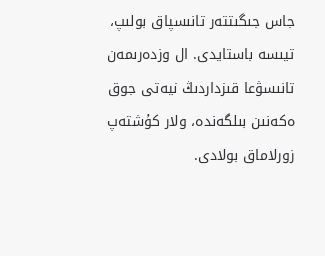جاس جىگىتتەر تانىسپاق بولىپ، تيىسە باستايدى. ال وزدەرىمەن تانىسۋعا قىزداردىڭ نيەتى جوق ەكەنىن بىلگەندە، ولار كۇشتەپ زورلاماق بولادى.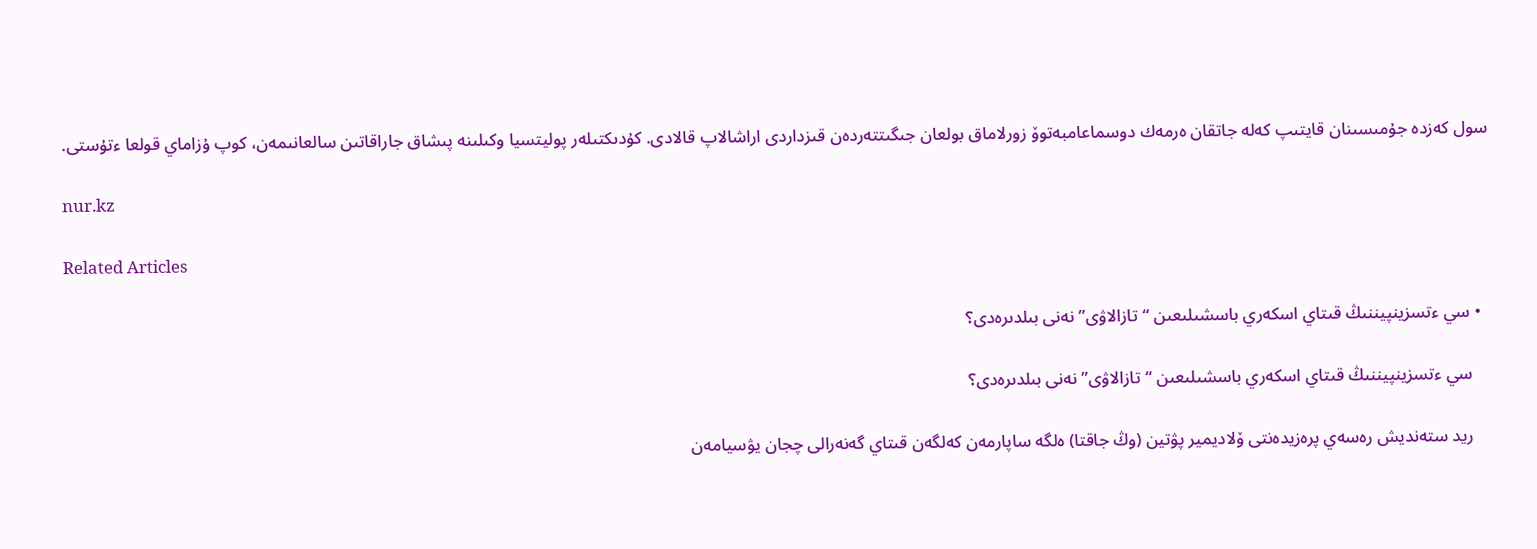سول كەزدە جۇمىسىنان قايتىپ كەلە جاتقان ەرمەك دوسماعامبەتوۆ زورلاماق بولعان جىگىتتەردەن قىزداردى اراشالاپ قالادى. كۇدىكتىلەر پوليتسيا وكىلىنە پىشاق جاراقاتىن سالعانىمەن، كوپ ۇزاماي قولعا ءتۇستى.

nur.kz

Related Articles

  • سي ءتسزينپيننىڭ قىتاي اسكەري باسشىلىعىن “تازالاۋى” نەنى بىلدىرەدى؟

    سي ءتسزينپيننىڭ قىتاي اسكەري باسشىلىعىن “تازالاۋى” نەنى بىلدىرەدى؟

    ريد ستەنديش رەسەي پرەزيدەنتى ۆلاديمير پۋتين (وڭ جاقتا) ەلگە ساپارمەن كەلگەن قىتاي گەنەرالى چجان يۋسيامەن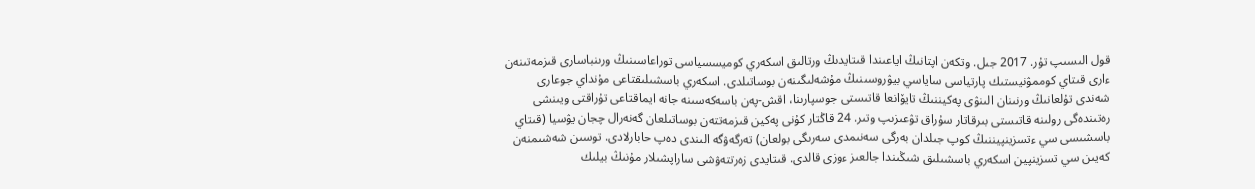قول الىسىپ تۇر. 2017 جىل. وتكەن اپتانىڭ اياعىندا قىتايدىڭ ورتالىق اسكەري كوميسسياسى توراعاسىنىڭ ورىنباسارى قىزمەتىنەن ءارى قىتاي كوممۋنيستىك پارتياسى ساياسي بيۋروسىنىڭ مۇشەلىگىنەن بوساتىلدى. اسكەري باسشىلىقتاعى مۇنداي جوعارى شەندى تۇلعانىڭ ورنىنان الىنۋى پەكيننىڭ تايۆانعا قاتىستى جوسپارىنا، اقش-پەن باسەكەسىنە جانە ايماقتاعى تۇراقتى ويىنشى رەتىندەگى رولىنە قاتىستى بىرقاتار سۇراق تۋعىزىپ وتىر. 24 قاڭتار كۇنى پەكين قىزمەتتەن بوساتىلعان گەنەرال چجان يۋسيا (قىتاي باسشىسى سي ءتسزينپيننىڭ كوپ جىلدان بەرگى سەنىمدى سەرىگى بولعان) تەرگەۋگە الىندى دەپ حابارلادى. توسىن شەشىمنەن كەيىن سي تسزينپين اسكەري باسشىلىق شىڭىندا جالعىز ءوزى قالدى. قىتايدى زەرتتەۋشى ساراپشىلار مۇنىڭ بيلىك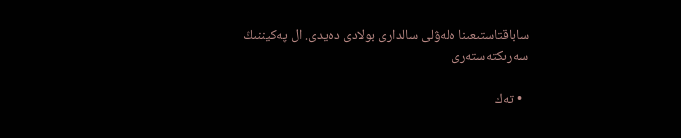ساباقتاستىعىنا ەلەۋلى سالدارى بولادى دەيدى. ال پەكيننىڭ سەرىكتەستەرى

  • تەك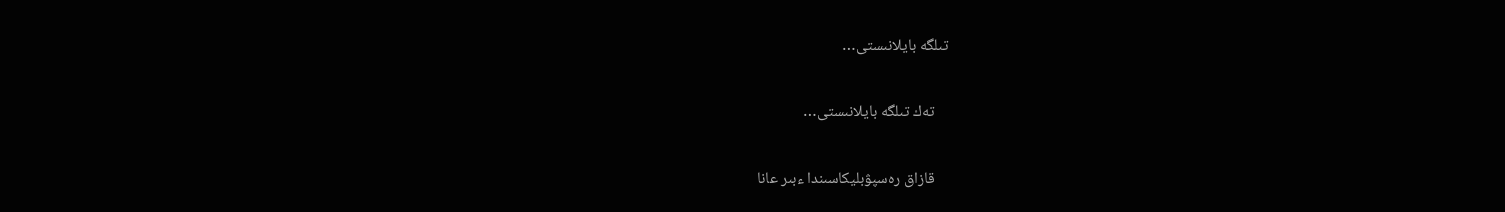تىلگە بايلانىستى…

    تەك تىلگە بايلانىستى…

    قازاق رەسپۋبليكاسىندا ءبىر عانا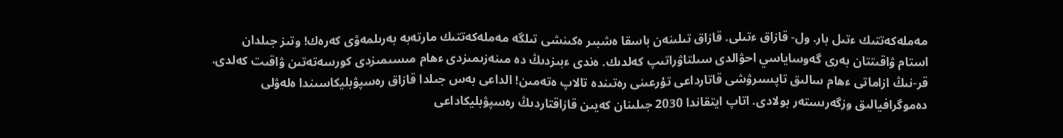مەملەكەتتىك ءتىل بار. ول- قازاق ءتىلى. قازاق تىلىنەن باسقا ەشبىر ەكىنشى تىلگە مەملەكەتتىك مارتەبە بەرىلمەۋى كەرەك! وتىز جىلدان استام ۋاقىتتان بەرى گەوساياسي احۋالدى سىلتاۋراتىپ كەلدىك. ەندى ءبىزدىڭ دە مىنەزىمىزدى ءھام مىسىمىزدى كورسەتەتىن ۋاقىت كەلدى. قر-نىڭ ازاماتى ءھام سالىق تاپسىرۋشى قاتارداعى تۇرعىنى رەتىندە تالاپ ەتەمىن! الداعى بەس جىلدا قازاق رەسپۋبليكاسىندا ەلەۋلى دەموگرافيالىق وزگەرىستەر بولادى. اتاپ ايتقاندا 2030 جىلىنان كەيىن قازاقتاردىڭ رەسپۋبليكاداعى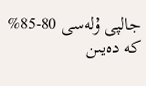جالپى ۇلەسى 80-85% كە دەيىن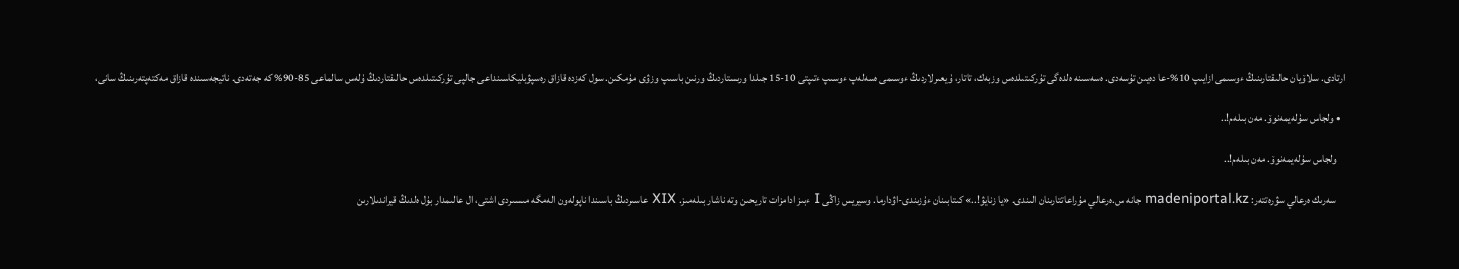ارتادى. سلاۆيان حالىقتارىنىڭ ءوسىمى ازايىپ 10%-عا دەيىن تۇسەدى. ەسەسىنە ەلدەگى تۇركىتىلدەس وزبەك، تاتار، ۇيعىرلاردىڭ ءوسىمى ەسەلەپ ءوسىپ ءتىپتى 10-15 جىلدا ورىستاردىڭ ورنىن باسىپ وزۋى مۇمكىن. سول كەزدە قازاق رەسپۋبليكاسىنداعى جالپى تۇركىتىلدەس حالىقتاردىڭ ۇلەس سالماعى 85-90% كە جەتەدى. ناتيجەسىندە قازاق مەكتەپتەرىنىڭ سانى،

  • ولجاس سۇلەيمەنوۆ. مەن بىلەم!..

    ولجاس سۇلەيمەنوۆ. مەن بىلەم!..

    سەرىك ەرعالي سۋرەتتەر: madeniportal.kz جانە س.ەرعالي مۇراعاتتارىنان الىندى. «يا زنايۋ!..» كىتابىنان ءۇزىندى-اۋدارما. وسيريس زاڭى I ءبىز ادامزات تاريحىن وتە ناشار بىلەمىز. XIX عاسىردىڭ باسىندا ناپولەون الەمگە مىسىردى اشتى، ال عالىمدار بۇل ەلدىڭ قيراندىلارىن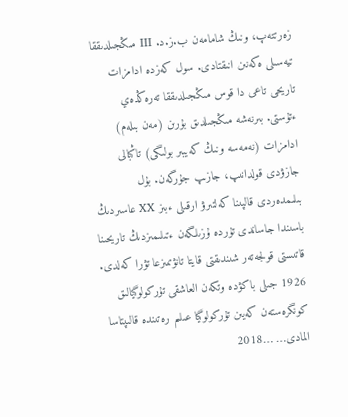زەرتتەپ، ونىڭ شامامەن ب.ز.د. III مىڭجىلدىققا تيەسىلى ەكەنىن انىقتادى. سول كەزدە ادامزات تاريحى تاعى دا قوس مىڭجىلدىققا تەرەڭدەي ءتۇستى. بىرنەشە مىڭجىلدىق بۇرىن (مەن بىلەم) ادامزات (نەمەسە ونىڭ كەيبىر بولىگى) تاڭبالى جازۋدى قولدانىپ، جازىپ جۇرگەن. بۇل بىلىمدەردى قالپىنا كەلتىرۋ ارقىلى ءبىز XX عاسىردىڭ باسىندا جاساندى تۇردە ۇزىلگەن ءتىلىمىزدىڭ تاريحىنا قاتىستى قولجەتەر شىندىقتى قايتا تانۋىمىزعا تۋرا كەلدى. 1926 جىلى باكۋدە وتكەن العاشقى تۇركولوگيالىق كونگرەستەن كەيىن تۇركولوگيا عىلىم رەتىندە قالىپتاسا المادى… …2018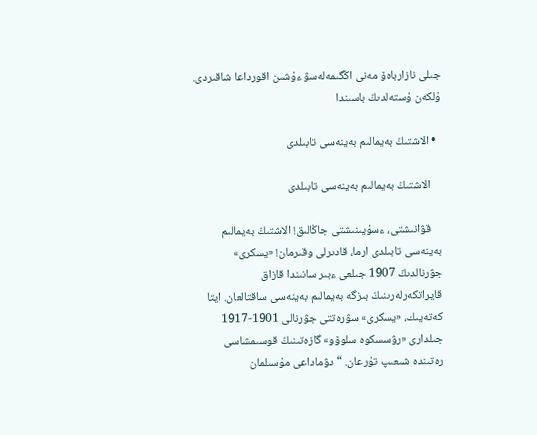جىلى نازارباەۆ مەنى اڭگىمەلەسۋ ءۇشىن اقورداعا شاقىردى. ۇلكەن ۇستەلدىڭ باسىندا

  • الاشتىڭ بەيمالىم بەينەسى تابىلدى

    الاشتىڭ بەيمالىم بەينەسى تابىلدى

    قۋانىشتى، ءسۇيىنىشتى جاڭالىق! الاشتىڭ بەيمالىم بەينەسى تابىلدى ارما، قادىرلى وقىرمان! «يسكرى» جۋرنالدىڭ 1907 جىلعى ءبىر سانىندا قازاق قايراتكەرلەرىنىڭ بىزگە بەيمالىم بەينەسى ساقتالعان. ايتا كەتەيىك، «يسكرى» سۋرەتتى جۋرنالى 1901-1917 جىلدارى «رۋسسكوە سلوۆو» گازەتىنىڭ قوسىمشاسى رەتىندە شىعىپ تۇرعان. “دۋماداعى مۇسىلمان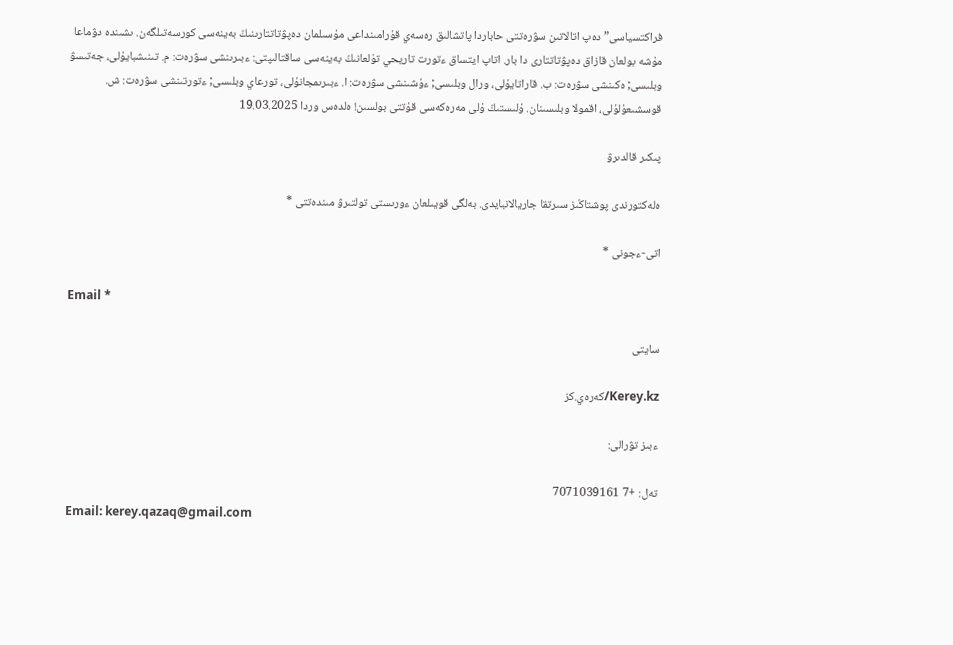فراكتسياسى” دەپ اتالاتىن سۋرەتتى حاباردا پاتشالىق رەسەي قۇرامىنداعى مۇسىلمان دەپۋتاتتارىنىڭ بەينەسى كورسەتىلگەن. ىشىندە دۋماعا مۇشە بولعان قازاق دەپۋتاتتارى دا بار. اتاپ ايتساق ءتورت تاريحي تۇلعانىڭ بەينەسى ساقتالىپتى: ءبىرىنشى سۋرەت: م. تىنىشبايۇلى، جەتىسۋ وبلىسى; ەكىنشى سۋرەت: ب. قاراتايۇلى، ورال وبلىسى; ءۇشىنشى سۋرەت: ا. ءبىرىمجانۇلى، تورعاي وبلىسى; ءتورتىنشى سۋرەت: ش. قوسشىعۇلۇلى، اقمولا وبلىسىنان. ۇلىستىڭ ۇلى مەرەكەسى قۇتتى بولسىن! ەلدەس وردا 19.03.2025

پىكىر قالدىرۋ

ەلەكتورندى پوشتاڭىز سىرتقا جاريالانبايدى. بەلگى قويىلعان ءورىستى تولتىرۋ مىندەتتى *

اتى-ءجونى *

Email *

سايتى

Kerey.kz/كەرەي.كز

ءبىز تۋرالى:

تەل: +7 7071039161
Email: kerey.qazaq@gmail.com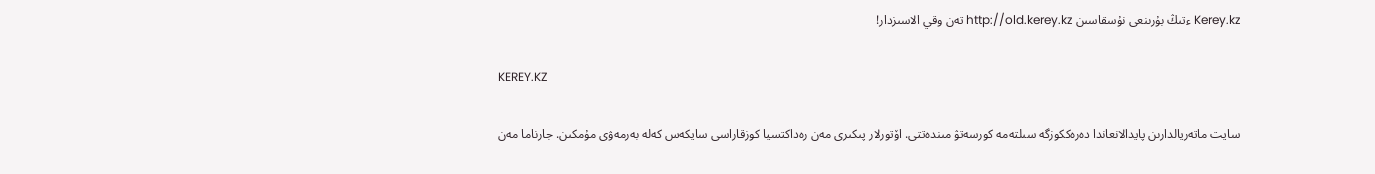Kerey.kz ءتىڭ بۇرىنعى نۇسقاسىن http://old.kerey.kz تەن وقي الاسىزدار!

KEREY.KZ

سايت ماتەريالدارىن پايدالانعاندا دەرەككوزگە سىلتەمە كورسەتۋ مىندەتتى. اۆتورلار پىكىرى مەن رەداكتسيا كوزقاراسى سايكەس كەلە بەرمەۋى مۇمكىن. جارناما مەن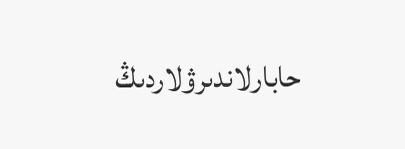حابارلاندىرۋلاردىڭ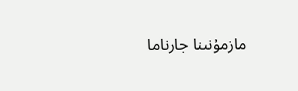مازمۇنىنا جارناما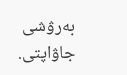بەرۋشى جاۋاپتى.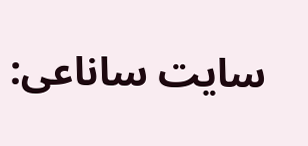سايت ساناعى: